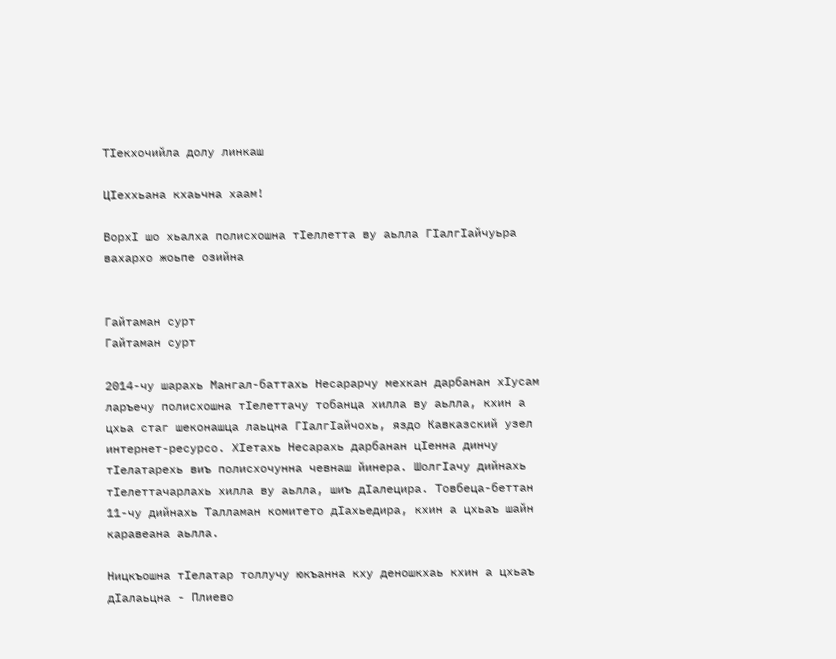ТIекхочийла долу линкаш

ЦIеххьана кхаьчна хаам!

ВорхI шо хьалха полисхошна тIеллетта ву аьлла ГIалгIайчуьра вахархо жоьпе озийна


Гайтаман сурт
Гайтаман сурт

2014-чу шарахь Мангал-баттахь Несарарчу мехкан дарбанан хIусам ларъечу полисхошна тIелеттачу тобанца хилла ву аьлла, кхин а цхьа стаг шеконашца лаьцна ГIалгIайчохь, яздо Кавказский узел интернет-ресурсо. ХIетахь Несарахь дарбанан цIенна динчу тIелатарехь виъ полисхочунна чевнаш йинера. ШолгIачу дийнахь тIелеттачарлахь хилла ву аьлла, шиъ дIалецира. Товбеца-беттан 11-чу дийнахь Талламан комитето дIахьедира, кхин а цхьаъ шайн каравеана аьлла.

Ницкъошна тIелатар толлучу юкъанна кху деношкхаь кхин а цхьаъ дIалаьцна - Плиево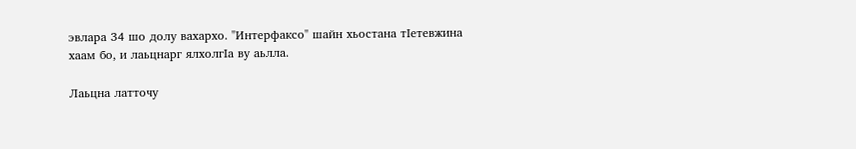эвлара 34 шо долу вахархо. "Интерфаксо" шайн хьостана тIетевжина хаам бо, и лаьцнарг ялхолгIа ву аьлла.

Лаьцна латточу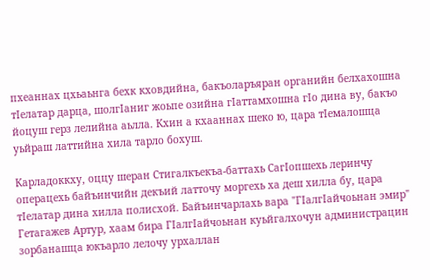пхеаннах цхьаьнга бехк кховдийна, бакъоларъяран органийн белхахошна тIелатар дарца, шолгIаниг жоьпе озийна гIаттамхошна гIо дина ву, бакъо йоцуш герз лелийна аьлла. Кхин а кхааннах шеко ю, цара тIемалошца уьйраш латтийна хила тарло бохуш.

Карладоккху, оццу шеран Стигалкъекъа-баттахь СагIопшехь леринчу операцехь байъинчийн декъий латточу моргехь ха деш хилла бу, цара тIелатар дина хилла полисхой. Байъинчарлахь вара "ГIалгIайчоьнан эмир" Гетагажев Артур, хаам бира ГIалгIайчоьнан куьйгалхочун администрацин зорбанашца юкъарло лелочу урхаллан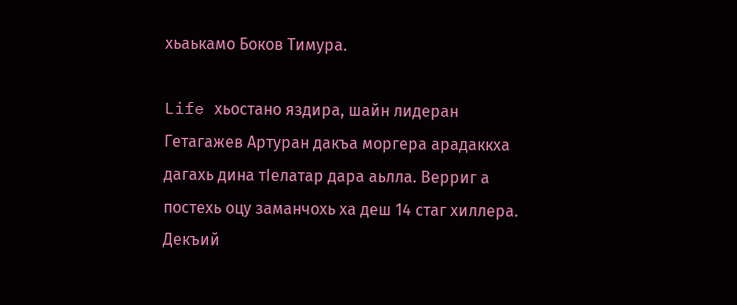хьаькамо Боков Тимура.

Life хьостано яздира, шайн лидеран Гетагажев Артуран дакъа моргера арадаккха дагахь дина тIелатар дара аьлла. Верриг а постехь оцу заманчохь ха деш 14 стаг хиллера. Декъий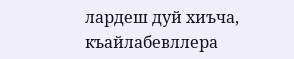лардеш дуй хиъча, къайлабевллера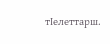тIелеттарш.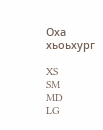Оха хьоьхург

XS
SM
MD
LG